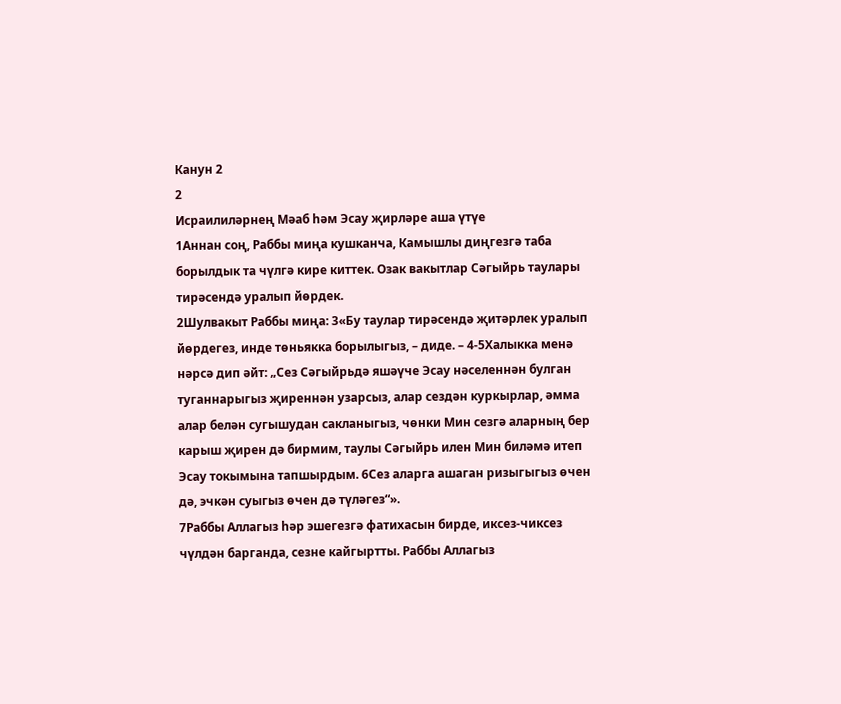Канун 2
2
Исраилиләрнең Мәаб һәм Эсау җирләре аша үтүе
1Аннан соң, Раббы миңа кушканча, Камышлы диңгезгә таба борылдык та чүлгә кире киттек. Озак вакытлар Сәгыйрь таулары тирәсендә уралып йөрдек.
2Шулвакыт Раббы миңа: 3«Бу таулар тирәсендә җитәрлек уралып йөрдегез, инде төньякка борылыгыз, – диде. – 4-5Халыкка менә нәрсә дип әйт: „Сез Сәгыйрьдә яшәүче Эсау нәселеннән булган туганнарыгыз җиреннән узарсыз, алар сездән куркырлар, әмма алар белән сугышудан сакланыгыз, чөнки Мин сезгә аларның бер карыш җирен дә бирмим, таулы Сәгыйрь илен Мин биләмә итеп Эсау токымына тапшырдым. 6Сез аларга ашаган ризыгыгыз өчен дә, эчкән суыгыз өчен дә түләгез“».
7Раббы Аллагыз һәр эшегезгә фатихасын бирде, иксез-чиксез чүлдән барганда, сезне кайгыртты. Раббы Аллагыз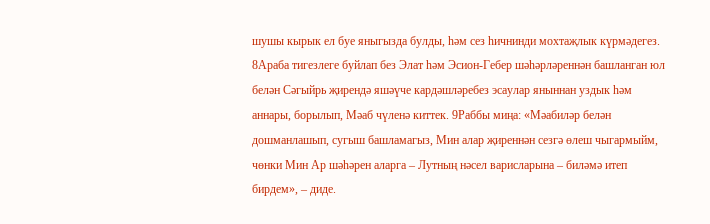шушы кырык ел буе яныгызда булды, һәм сез һичнинди мохтаҗлык күрмәдегез.
8Араба тигезлеге буйлап без Элат һәм Эсион-Гебер шәһәрләреннән башланган юл белән Сәгыйрь җирендә яшәүче кардәшләребез эсаулар яныннан уздык һәм аннары, борылып, Мәаб чүленә киттек. 9Раббы миңа: «Мәабиләр белән дошманлашып, сугыш башламагыз, Мин алар җиреннән сезгә өлеш чыгармыйм, чөнки Мин Ар шәһәрен аларга – Лутның нәсел варисларына – биләмә итеп бирдем», – диде.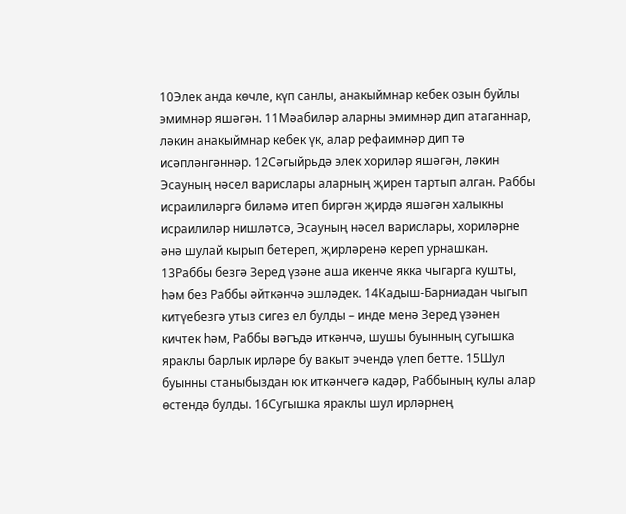10Элек анда көчле, күп санлы, анакыймнар кебек озын буйлы эмимнәр яшәгән. 11Мәабиләр аларны эмимнәр дип атаганнар, ләкин анакыймнар кебек үк, алар рефаимнәр дип тә исәпләнгәннәр. 12Сәгыйрьдә элек хориләр яшәгән, ләкин Эсауның нәсел варислары аларның җирен тартып алган. Раббы исраилиләргә биләмә итеп биргән җирдә яшәгән халыкны исраилиләр нишләтсә, Эсауның нәсел варислары, хориләрне әнә шулай кырып бетереп, җирләренә кереп урнашкан.
13Раббы безгә Зеред үзәне аша икенче якка чыгарга кушты, һәм без Раббы әйткәнчә эшләдек. 14Кадыш-Барниадан чыгып китүебезгә утыз сигез ел булды – инде менә Зеред үзәнен кичтек һәм, Раббы вәгъдә иткәнчә, шушы буынның сугышка яраклы барлык ирләре бу вакыт эчендә үлеп бетте. 15Шул буынны станыбыздан юк иткәнчегә кадәр, Раббының кулы алар өстендә булды. 16Сугышка яраклы шул ирләрнең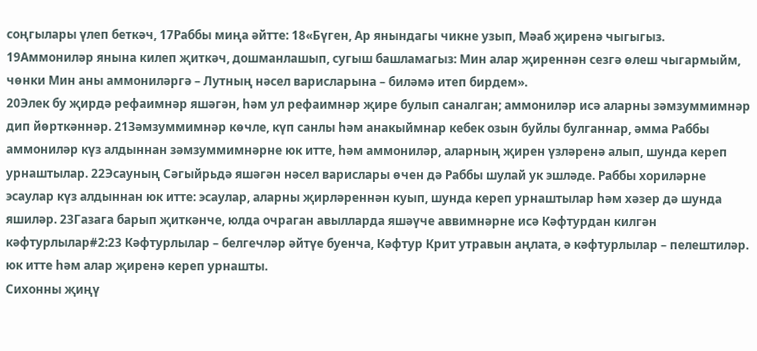соңгылары үлеп беткәч, 17Раббы миңа әйтте: 18«Бүген, Ар янындагы чикне узып, Мәаб җиренә чыгыгыз. 19Аммониләр янына килеп җиткәч, дошманлашып, сугыш башламагыз: Мин алар җиреннән сезгә өлеш чыгармыйм, чөнки Мин аны аммониләргә – Лутның нәсел варисларына – биләмә итеп бирдем».
20Элек бу җирдә рефаимнәр яшәгән, һәм ул рефаимнәр җире булып саналган; аммониләр исә аларны зәмзуммимнәр дип йөрткәннәр. 21Зәмзуммимнәр көчле, күп санлы һәм анакыймнар кебек озын буйлы булганнар, әмма Раббы аммониләр күз алдыннан зәмзуммимнәрне юк итте, һәм аммониләр, аларның җирен үзләренә алып, шунда кереп урнаштылар. 22Эсауның Сәгыйрьдә яшәгән нәсел варислары өчен дә Раббы шулай ук эшләде. Раббы хориләрне эсаулар күз алдыннан юк итте: эсаулар, аларны җирләреннән куып, шунда кереп урнаштылар һәм хәзер дә шунда яшиләр. 23Газага барып җиткәнче, юлда очраган авылларда яшәүче аввимнәрне исә Кәфтурдан килгән кәфтурлылар#2:23 Кәфтурлылар – белгечләр әйтүе буенча, Кәфтур Крит утравын аңлата, ә кәфтурлылар – пелештиләр. юк итте һәм алар җиренә кереп урнашты.
Сихонны җиңү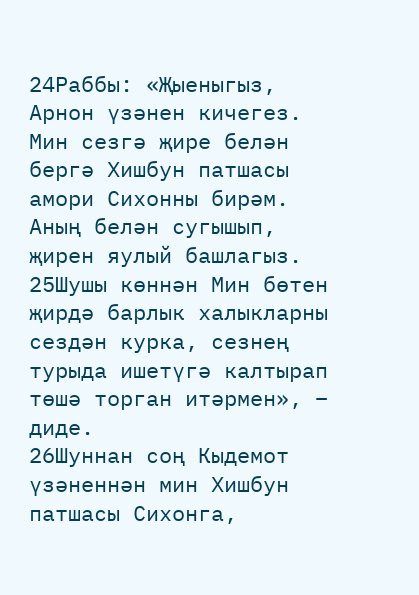24Раббы: «Җыеныгыз, Арнон үзәнен кичегез. Мин сезгә җире белән бергә Хишбун патшасы амори Сихонны бирәм. Аның белән сугышып, җирен яулый башлагыз. 25Шушы көннән Мин бөтен җирдә барлык халыкларны сездән курка, сезнең турыда ишетүгә калтырап төшә торган итәрмен», – диде.
26Шуннан соң Кыдемот үзәненнән мин Хишбун патшасы Сихонга,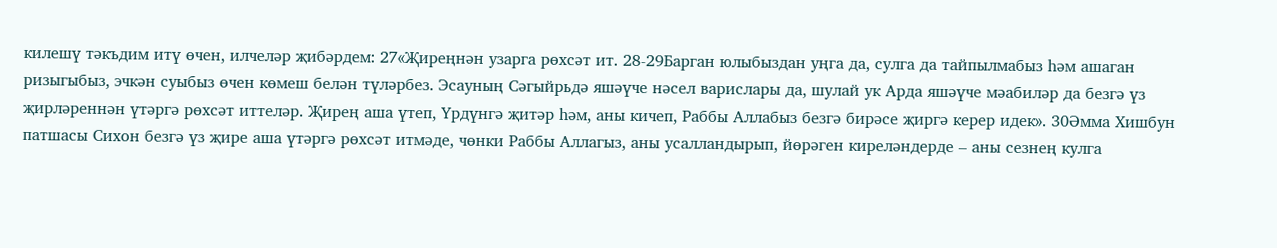килешү тәкъдим итү өчен, илчеләр җибәрдем: 27«Җиреңнән узарга рөхсәт ит. 28-29Барган юлыбыздан уңга да, сулга да тайпылмабыз һәм ашаган ризыгыбыз, эчкән суыбыз өчен көмеш белән түләрбез. Эсауның Сәгыйрьдә яшәүче нәсел варислары да, шулай ук Арда яшәүче мәабиләр да безгә үз җирләреннән үтәргә рөхсәт иттеләр. Җирең аша үтеп, Үрдүнгә җитәр һәм, аны кичеп, Раббы Аллабыз безгә бирәсе җиргә керер идек». 30Әмма Хишбун патшасы Сихон безгә үз җире аша үтәргә рөхсәт итмәде, чөнки Раббы Аллагыз, аны усалландырып, йөрәген киреләндерде – аны сезнең кулга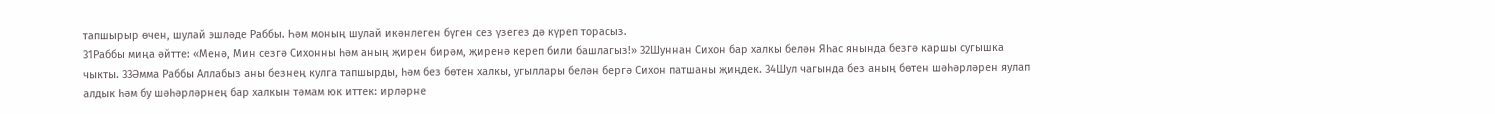тапшырыр өчен, шулай эшләде Раббы. Һәм моның шулай икәнлеген бүген сез үзегез дә күреп торасыз.
31Раббы миңа әйтте: «Менә, Мин сезгә Сихонны һәм аның җирен бирәм, җиренә кереп били башлагыз!» 32Шуннан Сихон бар халкы белән Яһас янында безгә каршы сугышка чыкты. 33Әмма Раббы Аллабыз аны безнең кулга тапшырды, һәм без бөтен халкы, угыллары белән бергә Сихон патшаны җиңдек. 34Шул чагында без аның бөтен шәһәрләрен яулап алдык һәм бу шәһәрләрнең бар халкын тәмам юк иттек: ирләрне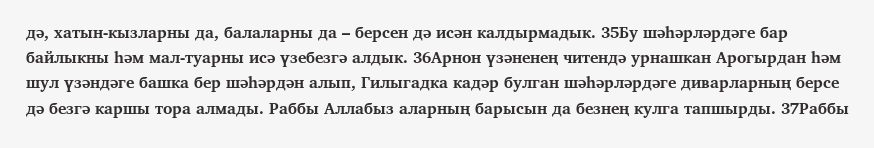дә, хатын-кызларны да, балаларны да – берсен дә исән калдырмадык. 35Бу шәһәрләрдәге бар байлыкны һәм мал-туарны исә үзебезгә алдык. 36Арнон үзәненең читендә урнашкан Арогырдан һәм шул үзәндәге башка бер шәһәрдән алып, Гилыгадка кадәр булган шәһәрләрдәге диварларның берсе дә безгә каршы тора алмады. Раббы Аллабыз аларның барысын да безнең кулга тапшырды. 37Раббы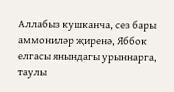Аллабыз кушканча, сез бары аммониләр җиренә, Яббок елгасы янындагы урыннарга, таулы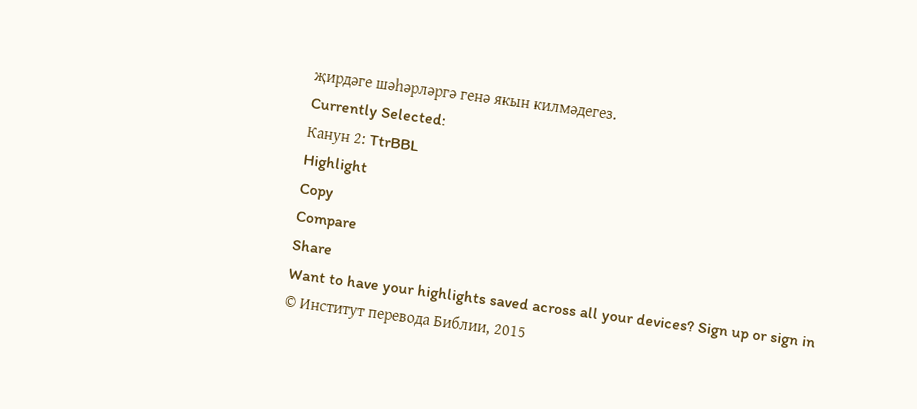җирдәге шәһәрләргә генә якын килмәдегез.
Currently Selected:
Канун 2: TtrBBL
Highlight
Copy
Compare
Share
Want to have your highlights saved across all your devices? Sign up or sign in
© Институт перевода Библии, 2015